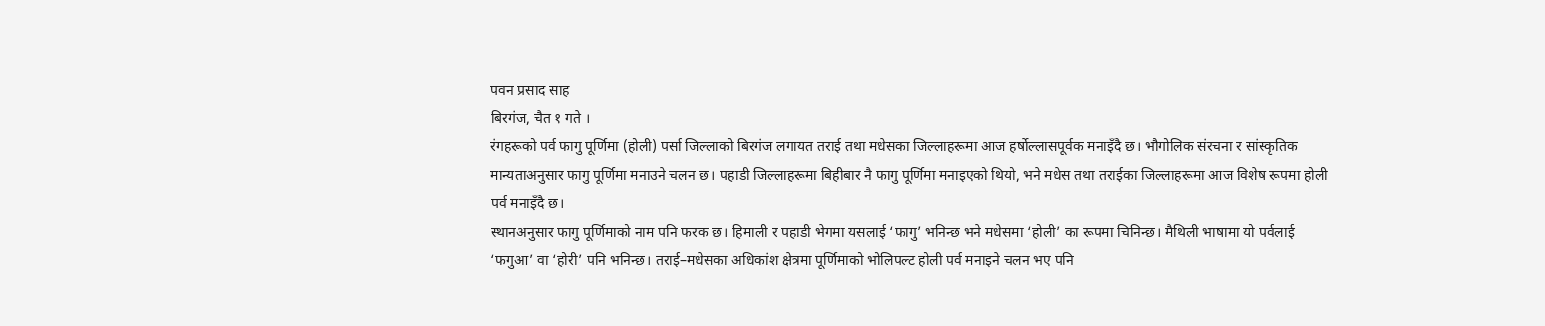पवन प्रसाद साह
बिरगंज, चैत १ गते ।
रंगहरूको पर्व फागु पूर्णिमा (होली) पर्सा जिल्लाको बिरगंज लगायत तराई तथा मधेसका जिल्लाहरूमा आज हर्षोल्लासपूर्वक मनाइँदै छ। भौगोलिक संरचना र सांस्कृतिक मान्यताअनुसार फागु पूर्णिमा मनाउने चलन छ। पहाडी जिल्लाहरूमा बिहीबार नै फागु पूर्णिमा मनाइएको थियो, भने मधेस तथा तराईका जिल्लाहरूमा आज विशेष रूपमा होली पर्व मनाइँदै छ।
स्थानअनुसार फागु पूर्णिमाको नाम पनि फरक छ। हिमाली र पहाडी भेगमा यसलाई ‘फागु’ भनिन्छ भने मधेसमा ‘होली’ का रूपमा चिनिन्छ। मैथिली भाषामा यो पर्वलाई ‘फगुआ’ वा ‘होरी’ पनि भनिन्छ। तराई–मधेसका अधिकांश क्षेत्रमा पूर्णिमाको भोलिपल्ट होली पर्व मनाइने चलन भए पनि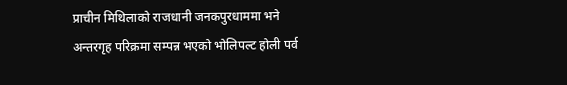प्राचीन मिथिलाको राजधानी जनकपुरधाममा भने अन्तरगृह परिक्रमा सम्पन्न भएको भोलिपल्ट होली पर्व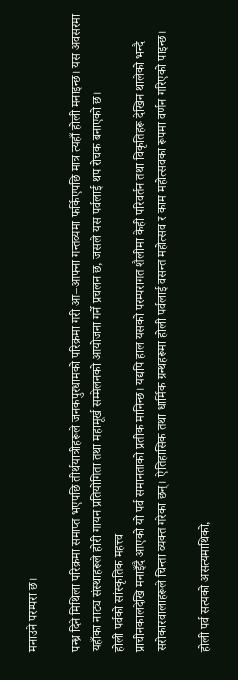मनाउने परम्परा छ।

पन्ध्र दिने मिथिला परिक्रमा समाप्त भएपछि तीर्थयात्रीहरूले जनकपुरधामको परिक्रमा गरी आ–आफ्ना गन्तव्यमा फर्किएपछि मात्र त्यहाँ होली मनाइन्छ। यस अवसरमा यहाँका नाट्य संस्थाहरूले होरी गायन प्रतियोगिता तथा महामूर्ख सम्मेलनको आयोजना गर्ने प्रचलन छ, जसले यस पर्वलाई थप रोचक बनाएको छ।
होली पर्वको सांस्कृतिक महत्त्व
प्राचीनकालदेखि मनाइँदै आएको यो पर्व समानताको प्रतीक मानिन्छ। यद्यपि हाल यसको परम्परागत शैलीमा केही परिवर्तन तथा विकृतिहरू देखिन थालेको भन्दै सरोकारवालाहरूले चिन्ता व्यक्त गरेका छन्। ऐतिहासिक तथा धार्मिक ग्रन्थहरूमा होली पर्वलाई वसन्त महोत्सव र काम महोत्सवका रूपमा वर्णन गरिएको पाइन्छ।

होली पर्व सत्यको असत्यमाथिको,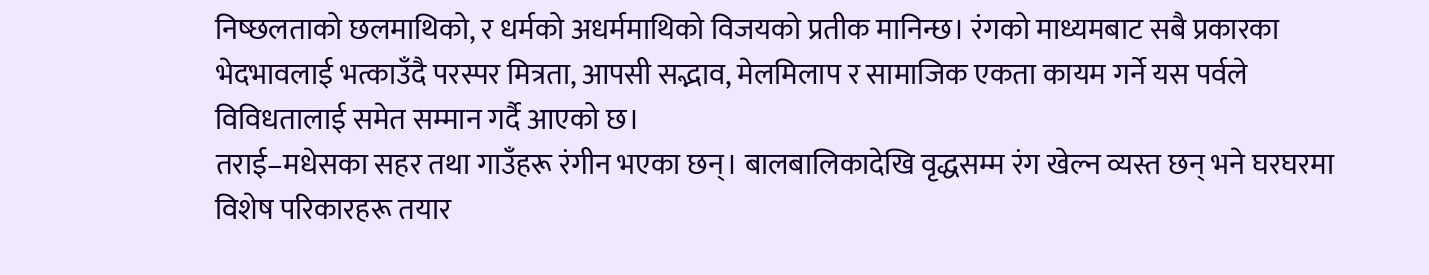निष्छलताको छलमाथिको, र धर्मको अधर्ममाथिको विजयको प्रतीक मानिन्छ। रंगको माध्यमबाट सबै प्रकारका भेदभावलाई भत्काउँदै परस्पर मित्रता, आपसी सद्भाव, मेलमिलाप र सामाजिक एकता कायम गर्ने यस पर्वले विविधतालाई समेत सम्मान गर्दै आएको छ।
तराई–मधेसका सहर तथा गाउँहरू रंगीन भएका छन्। बालबालिकादेखि वृद्धसम्म रंग खेल्न व्यस्त छन् भने घरघरमा विशेष परिकारहरू तयार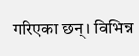गरिएका छन्। विभिन्न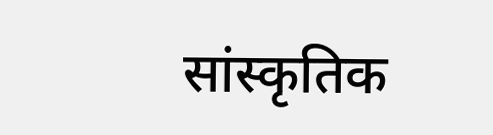सांस्कृतिक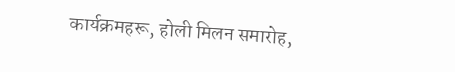कार्यक्रमहरू, होली मिलन समारोह,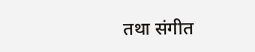तथा संगीत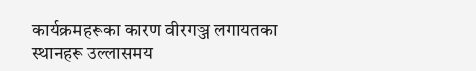कार्यक्रमहरूका कारण वीरगञ्ज लगायतका स्थानहरू उल्लासमय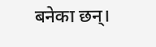बनेका छन्।